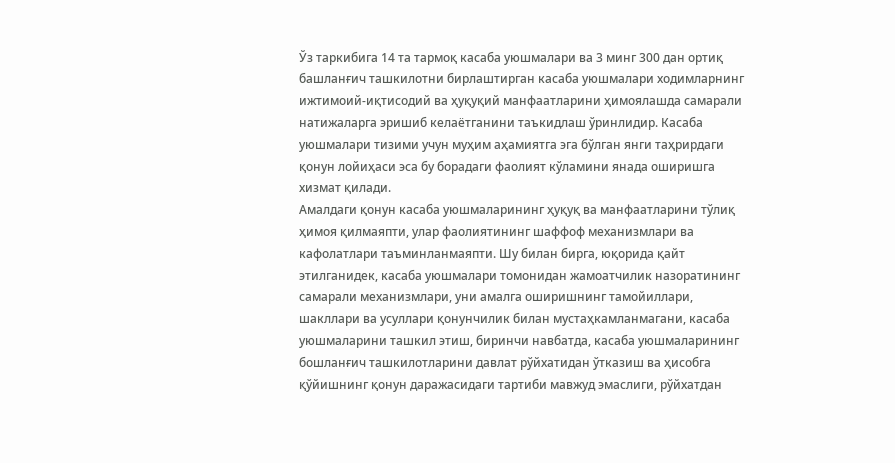Ўз таркибига 14 та тармоқ касаба уюшмалари ва 3 минг 300 дан ортиқ башланғич ташкилотни бирлаштирган касаба уюшмалари ходимларнинг ижтимоий-иқтисодий ва ҳуқуқий манфаатларини ҳимоялашда самарали натижаларга эришиб келаётганини таъкидлаш ўринлидир. Касаба уюшмалари тизими учун муҳим аҳамиятга эга бўлган янги таҳрирдаги қонун лойиҳаси эса бу борадаги фаолият кўламини янада оширишга хизмат қилади.
Амалдаги қонун касаба уюшмаларининг ҳуқуқ ва манфаатларини тўлиқ ҳимоя қилмаяпти, улар фаолиятининг шаффоф механизмлари ва кафолатлари таъминланмаяпти. Шу билан бирга, юқорида қайт этилганидек, касаба уюшмалари томонидан жамоатчилик назоратининг самарали механизмлари, уни амалга оширишнинг тамойиллари, шакллари ва усуллари қонунчилик билан мустаҳкамланмагани, касаба уюшмаларини ташкил этиш, биринчи навбатда, касаба уюшмаларининг бошланғич ташкилотларини давлат рўйхатидан ўтказиш ва ҳисобга қўйишнинг қонун даражасидаги тартиби мавжуд эмаслиги, рўйхатдан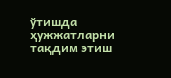ўтишда ҳужжатларни тақдим этиш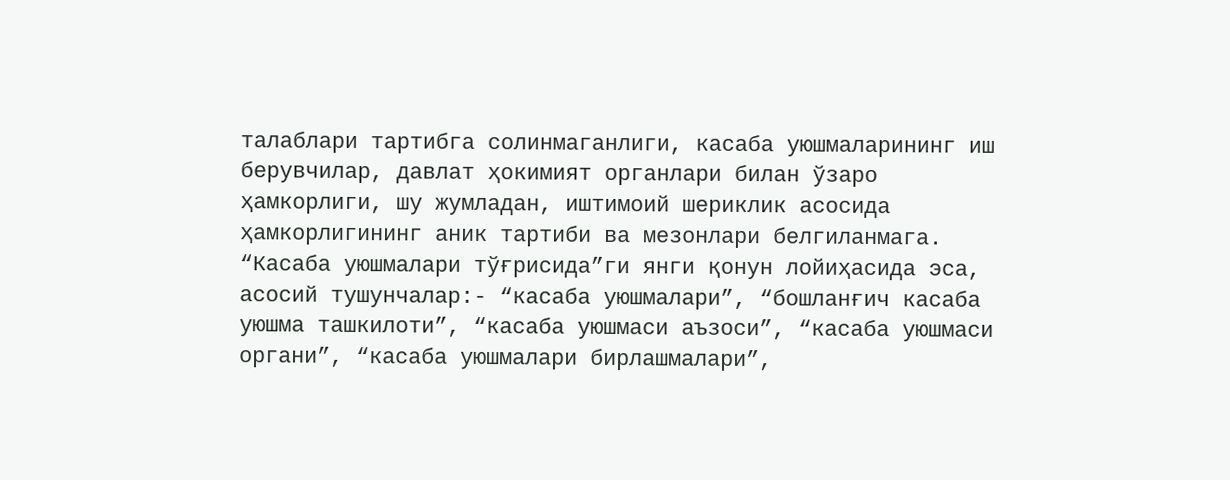талаблари тартибга солинмаганлиги, касаба уюшмаларининг иш берувчилар, давлат ҳокимият органлари билан ўзаро ҳамкорлиги, шу жумладан, иштимоий шериклик асосида ҳамкорлигининг аник тартиби ва мезонлари белгиланмага.
“Касаба уюшмалари тўғрисида”ги янги қонун лойиҳасида эса, асосий тушунчалар:- “касаба уюшмалари”, “бошланғич касаба уюшма ташкилоти”, “касаба уюшмаси аъзоси”, “касаба уюшмаси органи”, “касаба уюшмалари бирлашмалари”,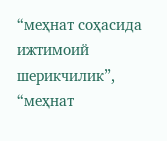“меҳнат соҳасида ижтимоий шерикчилик”, “меҳнат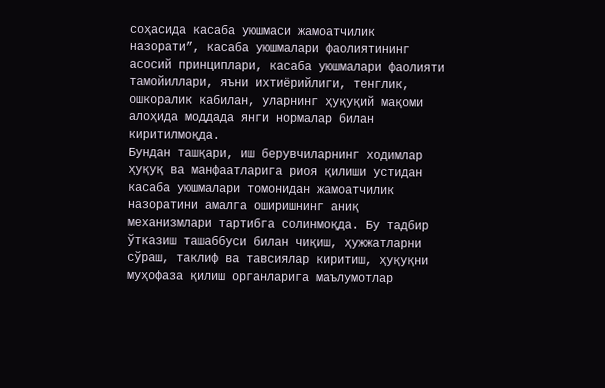соҳасида касаба уюшмаси жамоатчилик назорати”, касаба уюшмалари фаолиятининг асосий принциплари, касаба уюшмалари фаолияти тамойиллари, яъни ихтиёрийлиги, тенглик, ошкоралик кабилан, уларнинг ҳуқуқий мақоми алоҳида моддада янги нормалар билан киритилмоқда.
Бундан ташқари, иш берувчиларнинг ходимлар ҳуқуқ ва манфаатларига риоя қилиши устидан касаба уюшмалари томонидан жамоатчилик назоратини амалга оширишнинг аниқ механизмлари тартибга солинмоқда. Бу тадбир ўтказиш ташаббуси билан чиқиш, ҳужжатларни сўраш, таклиф ва тавсиялар киритиш, ҳуқуқни муҳофаза қилиш органларига маълумотлар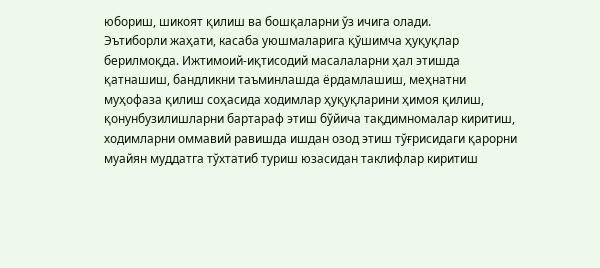юбориш, шикоят қилиш ва бошқаларни ўз ичига олади.
Эътиборли жаҳати, касаба уюшмаларига қўшимча ҳуқуқлар берилмоқда. Ижтимоий-иқтисодий масалаларни ҳал этишда қатнашиш, бандликни таъминлашда ёрдамлашиш, меҳнатни муҳофаза қилиш соҳасида ходимлар ҳуқуқларини ҳимоя қилиш, қонунбузилишларни бартараф этиш бўйича тақдимномалар киритиш, ходимларни оммавий равишда ишдан озод этиш тўғрисидаги қарорни муайян муддатга тўхтатиб туриш юзасидан таклифлар киритиш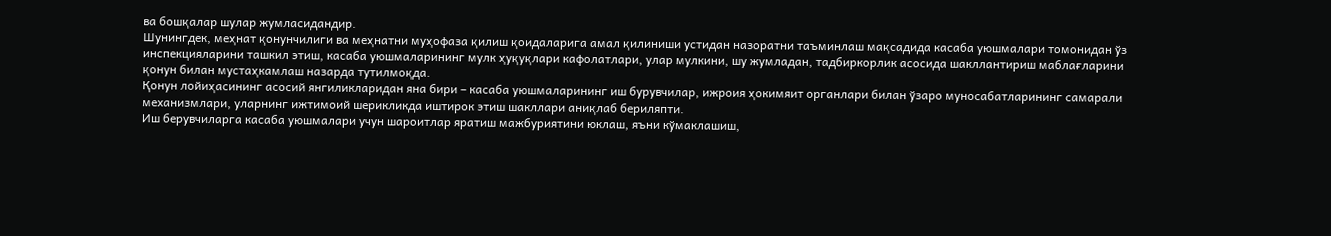ва бошқалар шулар жумласидандир.
Шунингдек, меҳнат қонунчилиги ва меҳнатни муҳофаза қилиш қоидаларига амал қилиниши устидан назоратни таъминлаш мақсадида касаба уюшмалари томонидан ўз инспекцияларини ташкил этиш, касаба уюшмаларининг мулк ҳуқуқлари кафолатлари, улар мулкини, шу жумладан, тадбиркорлик асосида шакллантириш маблағларини қонун билан мустаҳкамлаш назарда тутилмоқда.
Қонун лойиҳасининг асосий янгиликларидан яна бири – касаба уюшмаларининг иш бурувчилар, ижроия ҳокимяит органлари билан ўзаро муносабатларининг самарали механизмлари, уларнинг ижтимоий шерикликда иштирок этиш шакллари аниқлаб бериляпти.
Иш берувчиларга касаба уюшмалари учун шароитлар яратиш мажбуриятини юклаш, яъни кўмаклашиш,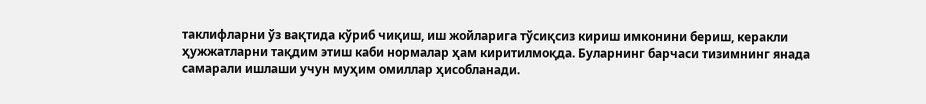таклифларни ўз вақтида кўриб чиқиш, иш жойларига тўсиқсиз кириш имконини бериш, керакли ҳужжатларни тақдим этиш каби нормалар ҳам киритилмоқда. Буларнинг барчаси тизимнинг янада самарали ишлаши учун муҳим омиллар ҳисобланади.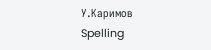У.Каримов
Spelling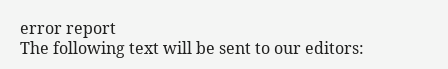error report
The following text will be sent to our editors: